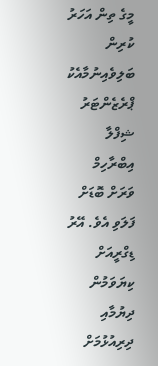މީގެ ތިން އަހަރު ކުރިން ބަލިވެއިނުމާއެކު ޕްރެޒެންޓަރު ޝިފްލާ އިބްރާހިމް ވަރަށް ބޮޑަށް ފަލަވި އެވެ. އޭރު ޑިގްރީއަށް ކިޔަވަމުން ދިޔުމާއި ދިރިއުޅުމަށް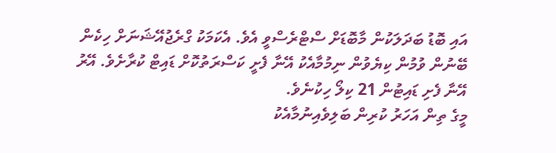އައި ބޮޑު ބަދަލަކުން މާބޮޑަށް ސްޓްރެސްވީ އެވެ. އެކަމަކު ގްރެޖުއޭޝަނަށް ހިކެން ބޭނުން ވުމުން ކިޔެވުން ނިމުމާއެކު އޭނާ ފެށީ ކަސްރަތުކޮށް ޑައިޓް ކުރާށެވެ. އޭރު އޭނާ ފެށި ޑައިޓުން 21 ކިލޯ ހިކުނެވެ.
މީގެ ތިން އަހަރު ކުރިން ބަލިވެއިނުމާއެކު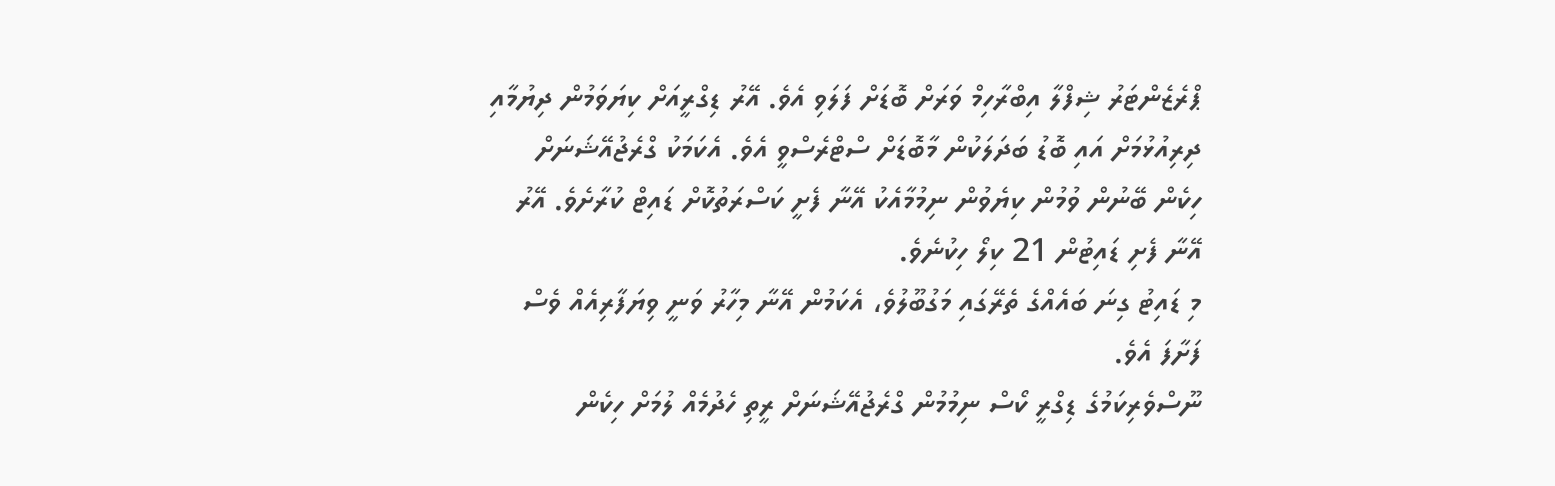ޕްރެޒެންޓަރު ޝިފްލާ އިބްރާހިމް ވަރަށް ބޮޑަށް ފަލަވި އެވެ. އޭރު ޑިގްރީއަށް ކިޔަވަމުން ދިޔުމާއި ދިރިއުޅުމަށް އައި ބޮޑު ބަދަލަކުން މާބޮޑަށް ސްޓްރެސްވީ އެވެ. އެކަމަކު ގްރެޖުއޭޝަނަށް ހިކެން ބޭނުން ވުމުން ކިޔެވުން ނިމުމާއެކު އޭނާ ފެށީ ކަސްރަތުކޮށް ޑައިޓް ކުރާށެވެ. އޭރު އޭނާ ފެށި ޑައިޓުން 21 ކިލޯ ހިކުނެވެ.
މި ޑައިޓު ގިނަ ބައެއްގެ ތެރޭގައި މަގުބޫލުވެ، އެކަމުން އޭނާ މިހާރު ވަނީ ވިޔަފާރިއެއް ވެސް ފަށާފަ އެވެ.
ނޫސްވެރިކަމުގެ ޑިގްރީ ކޯސް ނިމުމުން ގްރެޖުއޭޝަނަށް ރީތި ހެދުމެއް ލުމަށް ހިކެން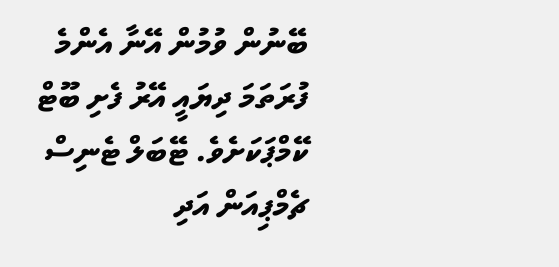ބޭނުން ވުމުން އޭނާ އެންމެ ފުރަތަމަ ދިޔައީ އޭރު ފެށި ބޫޓް ކޭމްޕަކަށެވެ. ޓޭބަލް ޓެނިސް ޗެމްޕިއަން އަދި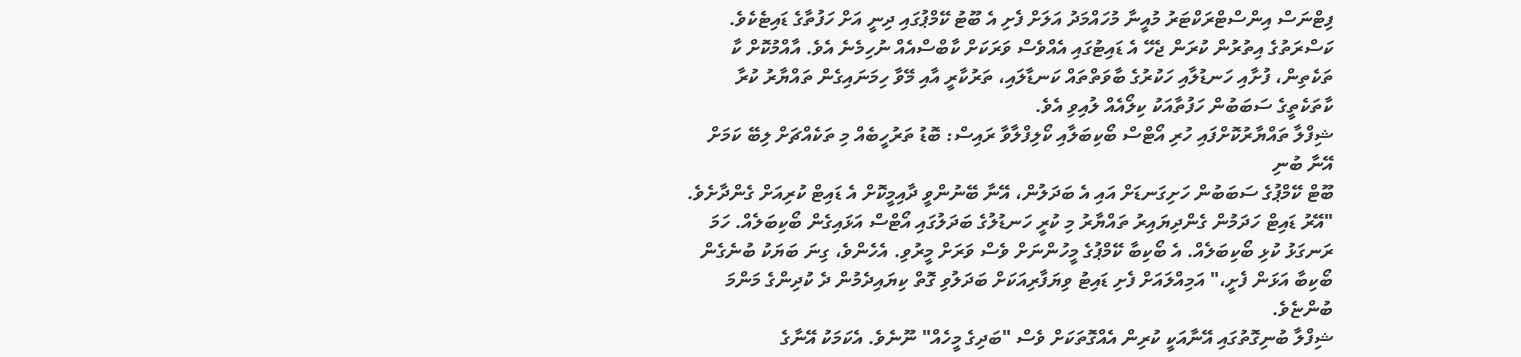ފިޓްނަސް އިންސްޓްރަކްޓަރު މުއީނާ މުހައްމަދު އަލަށް ފެށި އެ ބޫޓު ކޭމްޕުގައި ދިނީ އަށް ހަފުތާގެ ޑައިޓެކެވެ. ކަސްރަތުގެ އިތުރުން ކުރަން ޖެހޭ އެ ޑައިޓުގައި އެއްވެސް ވަރަކަށް ކާބްސްއެއް ނުހިމެނެ އެވެ. އާއްމުކޮށް ކާ ތަކެތިން، ފުށާއި ހަނޑުލާއި ހަކުރުގެ ބާވަތްތައް ކަނޑާލައި، ތަރުކާރީ އާއި މޭވާ ހިމަނައިގެން ތައްޔާރު ކުރާ ކާތަކެތީގެ ސަބަބުން ހަފުތާއަކު ކިލޯއެއް ލުއިވި އެވެ.
ޝިފްލާ ތައްޔާރުކޮށްފައި ހުރި އޯޓްސް ބޯކިބަލާއި ކޯލިފްލާވާ ރައިސް: ބޮޑު ތަރުހީބެއް މި ތަކެއްޗަށް ލިބޭ ކަމަށް އޭނާ ބުނި
ބޫޓް ކޭމްޕުގެ ސަބަބުން ހަށިގަނޑަށް އައި އެ ބަދަލުން، އޭނާ ބޭނުންވީ ދާއިމީކޮށް އެ ޑައިޓް ކުރިއަށް ގެންދާށެވެ.
"އޭރު ޑައިޓް ހަދަމުން ގެންދިޔައިރު ތައްޔާރު މި ކުރީ ހަނޑުލުގެ ބަދަލުގައި އޯޓްސް އަޅައިގެން ބޯކިބަލެއް. ހަމަ ރަނގަޅު ކުޅި ބޯކިބަލެއް. އެ ބޯކިބާ ކޭމްޕުގެ މީހުންނަށް ވެސް ވަރަށް މީރުވި. އެހެންވެ، ގިނަ ބަޔަކު ބުނެގެން ބޯކިބާ އަޅަން ފެށީ،" އަމިއްލައަށް ފެށި ޑައިޓު ވިޔަފާރިއަކަށް ބަދަލުވި ގޮތް ކިޔައިދެމުން ދެ ކުދިންގެ މަންމަ ބުންޏެވެ.
ޝިފްލާ ބުނިގޮތުގައި އޭނާއަކީ ކުރިން އެއްގޮތަކަށް ވެސް "ބަދިގެ މީހެއް" ނޫނެވެ. އެކަމަކު އޭނާގެ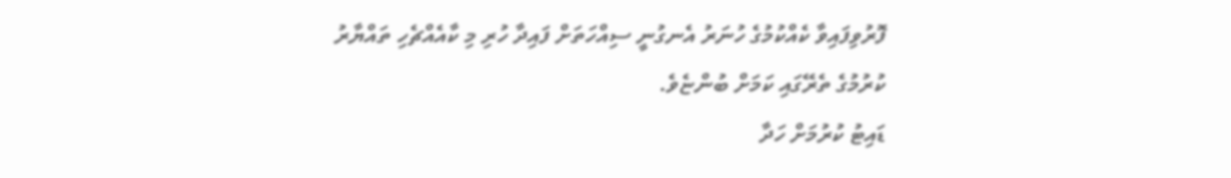ފޮރުވިފައިވާ ކެއްކުމުގެ ހުނަރު އެނގުނީ ސިއްހަތަށް ފައިދާ ހުރި މި ކާއެއްޗެހި ތައްޔާރު ކުރުމުގެ ތެރޭގައި ކަމަށް ބުންޏެވެ.
ޑައިޓު ކުރުމަށް ހަދާ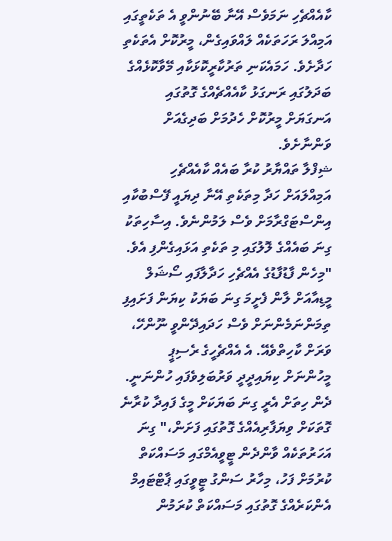ކާއެއްޗެހި ނަމަވެސް އޭނާ ބޭނުންވީ އެ ތަކެތީގައި އަމިއްލަ ރަހަތަކެއް ލައްވައިގެން، މީރުކޮށް އެތަކެތި ހަދާށެވެ. ހަމައެކަނި ތަރުކާރީކޮޅަކާއި މޭވާކޮޅެއްގެ ބަދަލުގައި ރަނގަޅު ކާއެއްޗެއްގެ ގޮތުގައި އަނގަޔަށް މީރުކޮށް ހެދުމަށް ބަދިގެއަށް ވަންނާށެވެ.
ޝިފްލާ ތައްޔާރު ކުރާ ބައެއް ކާއެއްޗެހި
އަމިއްލައަށް ހަދާ މިތަކެތި އޭނާ ދިޔައީ ފޭސްބުކާއި އިންސްޓަގްރާމަށް ވެސް ލަމުންނެވެ. އިސާހިތަކު ގިނަ ބައެއްގެ ލޮލުގައި މި ތަކެތި އަޅައިގެންފި އެވެ.
"މިހެން ފާޑުފާޑުގެ އެއްޗެހި ހަދާލާފައި ސޯޝަލް މީޑިއާއަށް ލާން ފެށީމަ ގިނަ ބަޔަކު ކިޔަން ފަށައިފި ތިމަންނަމެންނަށް ވެސް ހަދައިދޭންވީ ނޫންހޭ، ވަރަށް ކާހިތްވެއޭ. އެ އެއްޗެހީގެ ރެސިޕީ މީހުންނަށް ކިޔައިދީދީ ވަރުބަލިވެފައި ހުންނަނީ. ދެން ހިތަށް އެރީ ގިނަ ބަޔަކަށް މީގެ ފައިދާ ކުރާނެ ގޮތަކަށް ވިޔަފާރިއެއްގެ ގޮތުގައި ފަށަން،" ގިނަ އަހަރުތަކެއް ވާންދެން ޓީވީއެމްގައި މަސައްކަތް ކުރުމަށް ފަހު، މިހާރު ސަންގު ޓީވީގައި ޕާޓްޓައިމް އެންކަރެއްގެ ގޮތުގައި މަސައްކަތް ކުރަމުން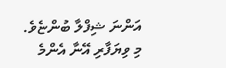އަންނަ ޝިފްލާ ބުންޏެވެ.
މި ވިޔަފާރި އޭނާ އެންމެ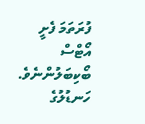ފުރަތަމަ ފެށީ އޯޓްސް ބޯކިބަލުންނެވެ. ހަނޑުލުގެ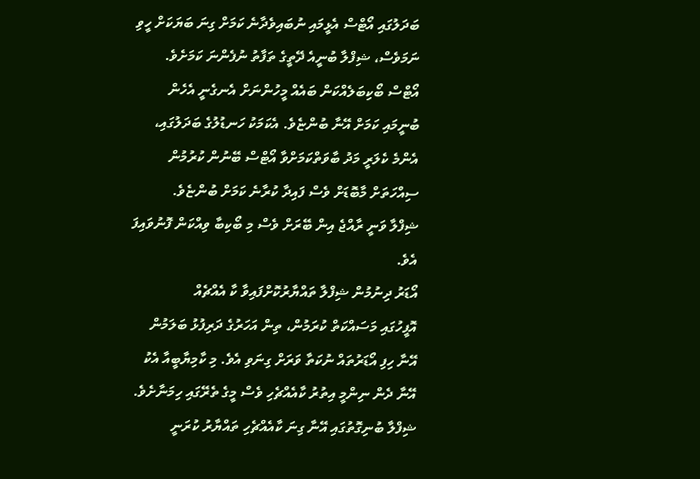ބަދަލުގައި އޯޓްސް އެޅީމައި ނުބައިވެދާނެ ކަމަށް ގިނަ ބަޔަކަށް ހީވި ނަމަވެސް، ޝިފްލާ ބުނީއެ ދޭތީގެ ތަފާތު ނުފެންނަ ކަމަށެވެ. އޯޓްސް ބޯކިބަލެއްކަން ބައެއް މީހުންނަށް އެނގެނީ އެހެން ބުނީމައި ކަމަށް އޭނާ ބުންޏެވެ. އެކަމަކު ހަނޑުލުގެ ބަދަލުގައި، އެންމެ ކެލަރީ މަދު ބާވަތްކަމަށްވާ އޯޓްސް ބޭނުން ކުރުމުން ސިއްހަތަށް މާބޮޑަށް ވެސް ފައިދާ ކުރާނެ ކަމަށް ބުންޏެވެ.
ޝިފްލާ ވަނީ ރާއްޖެ އިން ބޭރަށް ވެސް މި ބޯކިބާ ވިއްކަން ފޮނުވައިފަ އެވެ.
އޯޑަރު ދިނުމުން ޝިފްލާ ތައްޔާރުކޮށްފައިވާ ކާ އެއްޗެއް
އޮފީހުގައި މަސައްކަތް ކުރަމުން، ތިން އަހަރުގެ ދަރިފުޅު ބަލަމުން އޭނާ ހިފި އޯޑަރުތައް ނުކަތާ ވަރަށް ގިނަވި އެވެ. މި ކާމިޔާބީއާ އެކު އޭނާ ދެން ނިންމީ އިތުރު ކާއެއްޗެހި ވެސް މީގެ ތެރޭގައި ހިމަނާށެވެ.
ޝިފްލާ ބުނިގޮތުގައި އޭނާ ގިނަ ކާއެއްޗެހި ތައްޔާރު ކުރަނީ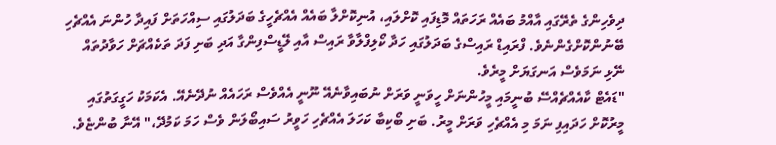ދިވެހިންގެ ތެރޭގައި އާއްމު ބައެއް ރަހަތައް މޮޑިފައި ކޮށްލައި، އުނިކޮށްލާ ބައެއް އެއްޗެހީގެ ބަދަލުގައި ސިއްހަތަށް ފައިދާ ހުންނަ އެއްޗެހި ބޭނުންކޮށްގެންނެވެ. ފްރައިޑް ރައިސްގެ ބަދަލުގައި ހަދާ ކޯލިފްލާވާ ރައިސް އާއި ލޭޑީސްފިންގާ އަދި ބަށި ފަދަ ތަކެއްޗަށް ހަވާދުތައް ނޭޅި ނަމަވެސް އަނގަޔަށް މީރެވެ.
"ޑައެޓް ކާއެއްޗެއްސޭ ބުނީމައި މީހުންނަށް ހީވަނީ ވަރަށް ނުބައިވާނެއޭ ނޫނީ އެއްވެސް ރަހައެއް ނުދޭނެއޭ. އެކަމަކު ހަގީގަތުގައި މީރުކޮށް ހަދައިފި ނަމަ މި އެއްޗެހި ވަރަށް މީރު. ބަށި ބޯކިބާ ކަހަލަ އެއްޗެހި ހަވީރު ސައިބޯލަން ވެސް ހަމަ ކަމުދޭ،" އޭނާ ބުންޏެވެ.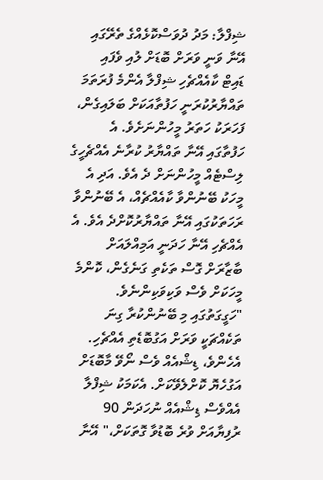ޝިފްލާ: މަދު ދުވަސްކޮޅެއްގެ ތެރޭގައި އޭނާ ވަނީ ވަރަށް ބޮޑަށް ލުއި ވެފައި
ޑައިޓް ކާއެއްޗެހި ޝިފްލާ އެންމެ ފުރަތަމަ ތައްޔާރުކުރަނީ ހަފުތާއަކަށް ބަލައިގެން، ފަހަރަކު ހަތަރު މީހުންނަށެވެ. އެ ހަފުތާގައި އޭނާ ތައްޔާރު ކުރާނެ އެއްޗެހީގެ ލިސްޓެއް މީހުންނަށް ދެ އެވެ. އަދި އެ މީހަކު ބޭނުންވާ ކާއެއްޗެއް، އެ ބޭނުންވާ ރަހަތަކުގައި އޭނާ ތައްޔާރުކޮށްދެ އެވެ. އެ އެއްޗެހި އޭނާ ހަދަނީ އަމިއްލައަށް ބާޒާރަށް ގޮސް ތަކެތި ގަނެގެން، ކޮންމެ މީހަކަށް ވެސް ވަކިވަކިންނެވެ.
"ހަގީގަތުގައި މި ބޭނުންކުރާ ގިނަ ތަކެއްޗަކީ ވަރަށް އަގުބޮޑެތި އެއްޗެހި. އެހެންވެ، ޑިޝްއެއް ވެސް ނޯވޭ މާބޮޑަށް އަގުހެޔޮ ކޮށްލެވޭކަށް. އެކަމަކު ޝިފްލާ އެއްވެސް ޑިޝްއެއް ނުހަދަން 90 ރުފިޔާއަށް ވުރެ ބޮޑުވާ ގޮތަކަށް،" އޭނާ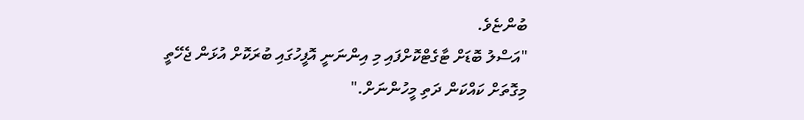ބުންޏެވެ.
"އަސްލު ބޮޑަށް ޓާގެޓްކޮށްފައި މި އިންނަނީ އޮފީހުގައި ބުރަކޮށް އުޅަން ޖެހޭތީ މިގޮތަށް ކައްކަން ދަތި މީހުންނަށް."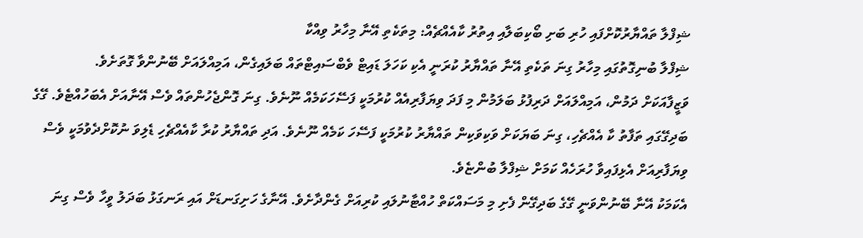ޝިފްލާ ތައްޔާރުކޮށްފައި ހުރި ބަށި ބޯކިބަލާއި އިތުރު ކާއެއްޗެއް: މިތަކެތި އޭނާ މިހާރު ވިއްކާ
ޝިފްލާ ބުނިގޮތުގައި މިހާރު ގިނަ ތަކެތި އޭނާ ތައްޔާރު ކުރަނީ އެކި ކަހަލަ ޑައިޓް ވެބްސައިޓްތައް ބަލައިގެން، އަމިއްލައަށް ބޭނުންވާ ގޮތަށެވެ.
ވަޒީފާއަކަށް ދަމުން، އަމިއްލައަށް ދަރިފުޅު ބަލަމުން މި ފަދަ ވިޔަފާރިއެއް ކުރުމަކީ ފަސޭހަކަމެއް ނޫނެވެ. ގިނަ ގޮންޖެހުންތައް ވެސް އޭނާއަށް އެބަހުއްޓެވެ. ގޭގެ ބަދިގޭގައި ތަފާތު ކާ އެއްޗެހި، ގިނަ ބަޔަކަށް ވަކިވަކިން ތައްޔާރު ކުރުމަކީ ފަސޭހަ ކަމެއް ނޫނެވެ. އަދި ތައްޔާރު ކުރާ ކާއެއްޗެހި ޑެލިވަ ނުކޮށްދެވުމަކީ ވެސް ވިޔަފާރިއަށް އެޅިފައިވާ ހުރަހެއް ކަމަށް ޝިފްލާ ބުންޏެވެ.
އެކަމަކު އޭނާ ބޭނުންވަނީ ގޭގެ ބަދިގޭން ފެށި މި މަސައްކަތް ހުއްޓާނުލައި ކުރިއަށް ގެންދާށެވެ. އޭނާގެ ހަށިގަނޑަށް އައި ރަނގަޅު ބަދަލު ވީހާ ވެސް ގިނަ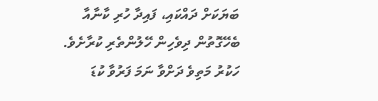ބަޔަކަށް ދައްކައި، ފައިދާ ހުރި ކާނާއާ ބެހޭގޮތުން ދިވެހިން ހޭލުންތެރި ކުރާށެވެ.
ހަކުރު މަތިވެ ދަށްވާ ނަމަ ފަރުވާ ކުޑަ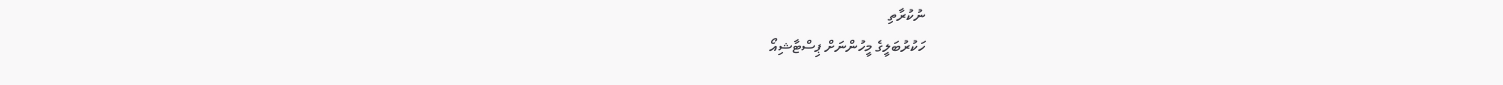ނުކުރާތި
ހަކުރުބަލީގެ މީހުންނަށް ޕިސްޓާޝިއޯ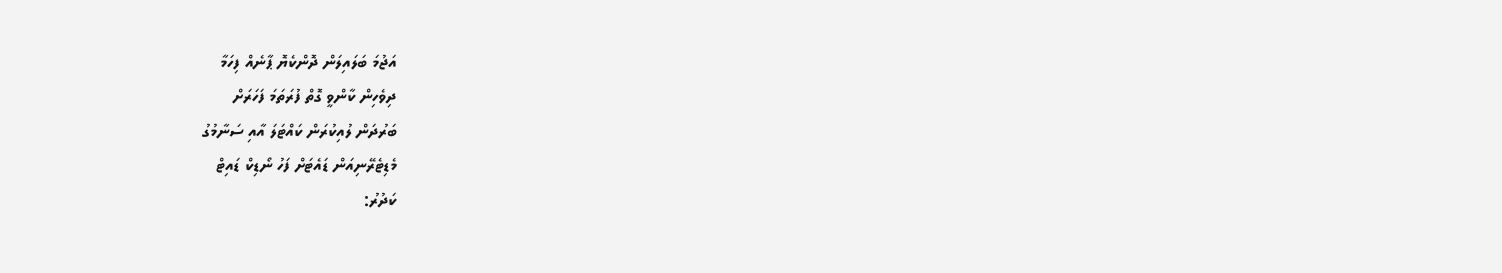އަޖުމަ ބަލައިލަން ދޮންކެޔޮ ޕާނެއް ފިހަމާ
ދިވެހިން ކާންވީ ގޮތް ފުރަތަމަ ފަހަރަށް
ބަރުދަން ލުއިކުރަން ކައްޓަލަ އާއި ސަނާމުގު
މެޑިޓެރޭނިއަން ޑައެޓަށް ފަހު ނޯޑިކް ޑައިޓް
ކަދުރު: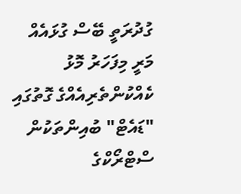ގުދުރަތީ ބޭސް ގުޅައެއް
މަރީ މިފަހަރު މޮޅު ކެއްކުންތެރިއެއްގެ ގޮތުގައި
"ޑައެޓް" ބުއިންތަކުން ސްޓްރޯކްގެ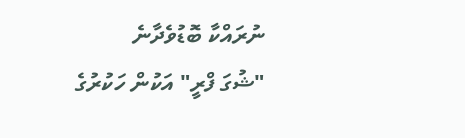ނުރައްކާ ބޮޑުވެދާނެ
"ޝުގަ ފްރީ" އަކުން ހަކުރުގެ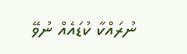ނުރައްކާ ކުޑައެއް ނުވޭ